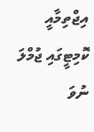އިޖްތިމާއީ ކޮމިޓީގައި ޖުމްލަ ނުވަ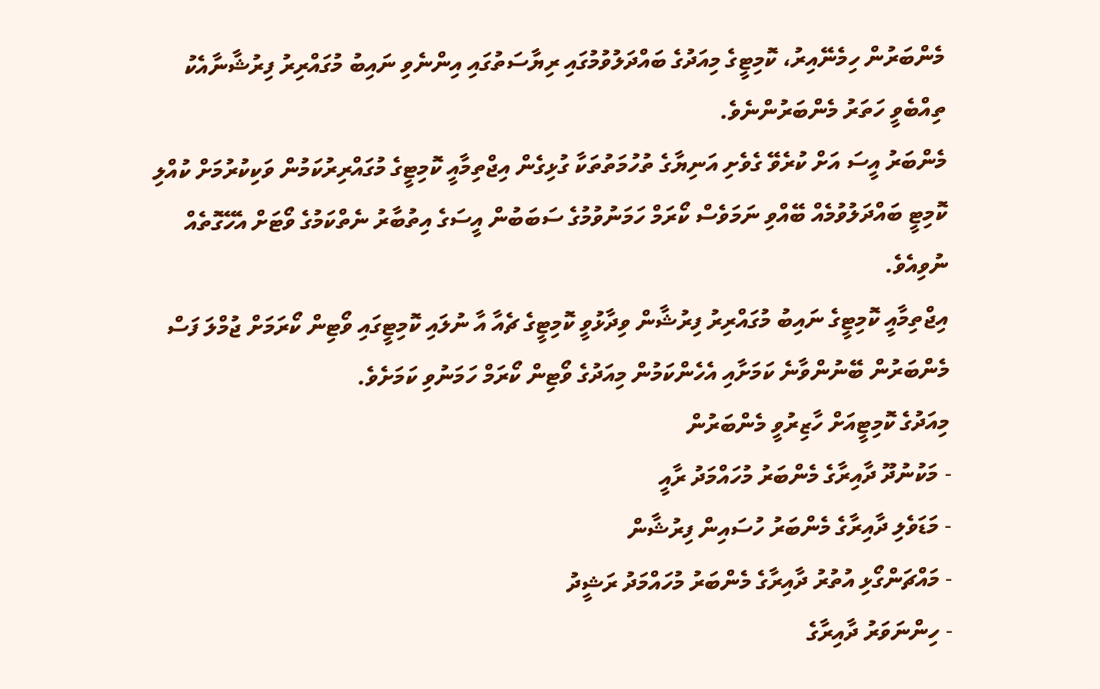މެންބަރުން ހިމެނޭއިރު، ކޮމިޓީގެ މިއަދުގެ ބައްދަލުވުމުގައި ރިޔާސަތުގައި އިންނެވި ނައިބު މުގައްރިރު ފިރުޝާނާއެކު ތިއްބެވީ ހަތަރު މެންބަރުންނެވެ.
މެންބަރު އީސަ އަށް ކުރެވޭ ގެވެށި އަނިޔާގެ ތުހުމަތުތަކާ ގުޅިގެން އިޖްތިމާއީ ކޮމިޓީގެ މުގައްރިރުކަމުން ވަކިކުރުމަށް ކުއްލި ކޮމިޓީ ބައްދަލުވުމެއް ބޭއްވި ނަމަވެސް ކޯރަމް ހަމަނުވުމުގެ ސަބަބުން އީސަގެ އިތުބާރު ނެތްކަމުގެ ވޯޓަށް އެހޭގޮތެއް ނުވިއެވެ.
އިޖްތިމާއީ ކޮމިޓީގެ ނައިބު މުގައްރިރު ފިރުޝާން ވިދާޅުވީ ކޮމިޓީގެ ޗެއާ އާ ނުލައި ކޮމިޓީގައި ވޯޓިން ކޯރަމަށް ޖުމްލަ ފަސް މެންބަރުން ބޭނުންވާނެ ކަމަށާއި އެހެންކަމުން މިއަދުގެ ވޯޓިން ކޯރަމް ހަމަނުވި ކަމަށެވެ.
މިއަދުގެ ކޮމިޓީއަށް ހާޒިރުވީ މެންބަރުން
- މަކުނުދޫ ދާއިރާގެ މެންބަރު މުހައްމަދު ރާއީ
- މަޑަވެލި ދާއިރާގެ މެންބަރު ހުސައިން ފިރުޝާން
- މައްޗަންގޯޅި އުތުރު ދާއިރާގެ މެންބަރު މުހައްމަދު ރަޝީދު
- ހިންނަވަރު ދާއިރާގެ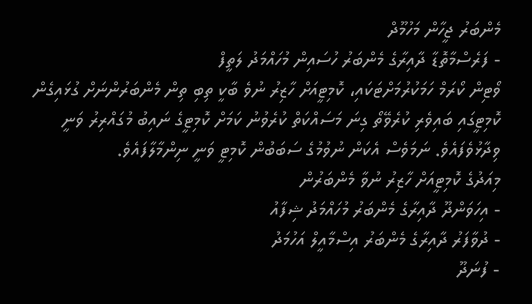މެންބަރު ޖީހާން މަހުމޫދް
- ފަރެސްމާތޮޑާ ދާއިރާގެ މެންބަރު ހުސައިން މުހައްމަދު ލަތީފް
ވޯޓިން ކޯރަމް ހަމަކުރުމަށްޓަކައި، ކޮމިޓީއަށް ހާޒިރު ނުވެ ބާކީ ތިބި ތިން މެންބަރުންނަށް ގުޅައިގެން ކޮމިޓީގައި ބައިވެރި ކުރެވޭތޯ ގިނަ މަސައްކަތް ކުރެވުނު ކަމަށް ކޮމިޓީގެ ނައިބު މުގައްރިރު ވަނީ ވިދާޅުވެފައެވެ. ނަމަވެސް އެކަން ނުވުމުގެ ސަބަބުން ކޮމިޓީ ވަނީ ނިންމާލާފައެވެ.
މިއަދުގެ ކޮމިޓީއަށް ހާޒިރު ނުވާ މެންބަރުން
- އިހަވަންދޫ ދާއިރާގެ މެންބަރު މުހައްމަދު ޝިފާއު
- ދުވާފަރު ދާއިރާގެ މެންބަރު އިސްމާއީލް އަހުމަދު
- ފުނަދޫ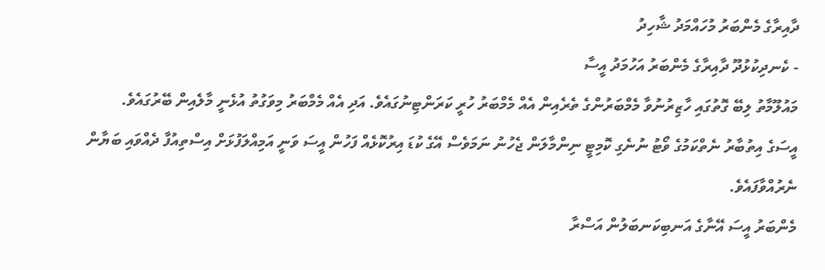ދާއިރާގެ މެންބަރު މުހައްމަދު ޝާހިދު
- ކެނދިކުޅުދޫ ދާއިރާގެ މެންބަރު އަހުމަދު އީސާ
މައުލޫމާތު ލިބޭ ގޮތުގައި ހާޒިރުނުވާ މެމްބަރުންގެ ތެރެއިން އެއް މެމްބަރު ހުރީ ކަރަންޓިނުގައެވެ. އަދި އެއް މެމްބަރު މިވަގުތު އުޅެނީ މާލެއިން ބޭރުގައެވެ.
އީސަގެ އިތުބާރު ނެތްކަމުގެ ވޯޓު ނުނެގި ކޮމިޓީ ނިންމާލަން ޖެހުނު ނަމަވެސް އޭގެ ކުޑަ އިރުކޮޅެއް ފަހުން އީސަ ވަނީ އަމިއްލަފުޅަށް އިސްތިއުފާ ދެއްވައި ބަޔާން ނެރުއްވާފައެވެ.
މެންބަރު އީސަ އޭނާގެ އަނބިކަނބަލުން އަސްރާ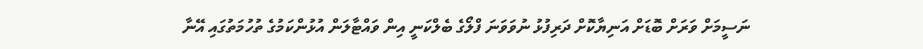ނަސީމަށް ވަރަށް ބޮޑަށް އަނިޔާކޮށް ދަރިފުޅު ނުވަވަނަ ފްލޯގެ ބެލްކަނީ އިން ވައްޓާލަން އުޅުންކަމުގެ ތުހުމަތުގައި އޭނާ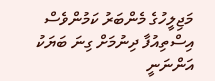މަޖިލީހުގެ މެންބަރު ކަމުންވެސް އިސްތިއުފާ ދިނުމަށް ގިނަ ބަޔަކު އަންނަނީ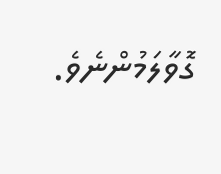ގޮވާލަމުންނެވެ.